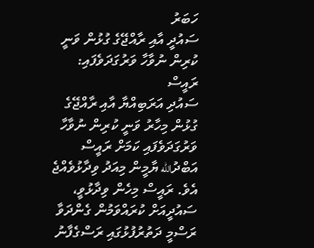ހަބަރު
ސައުދީ އާއި ރާއްޖޭގެ ގުޅުން ވަނީ ކުރިން ނުވާހާ ވަރުގަދަވެފައި: ރައީސް
ސައުދި އަރަބިއްޔާ އާއި ރާއްޖޭގެ ގުޅުން މިހާރު ވަނީ ކުރިން ނުވާހާ ވަރުގަދަވެފައި ކަމަށް ރައީސް އަބްދުالله ޔާމީން މިއަދު ވިދާޅުވެއްޖެ އެވެ. ރައީސް މިހެން ވިދާޅުވީ، ސައުދީއަށް ކުރައްވަމުން ގެންދަވާ ރަސްމީ ދަތުރުފުޅުގައި ރަސްގެފާނު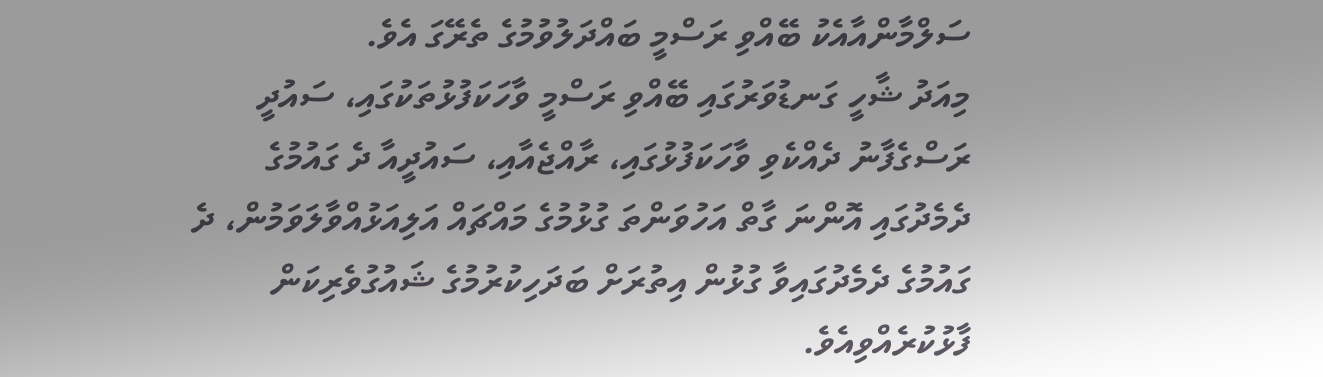ސަލްމާންއާއެކު ބޭއްވި ރަސްމީ ބައްދަލުވުމުގެ ތެރޭގަ އެވެ.
މިއަދު ޝާހީ ގަނޑުވަރުގައި ބޭއްވި ރަސްމީ ވާހަކަފުޅުތަކުގައި، ސައުދީ ރަސްގެފާނު ދެއްކެވި ވާހަކަފުޅުގައި، ރާއްޖެއާއި، ސައުދީއާ ދެ ގައުމުގެ ދެމެދުގައި އޮންނަ ގާތް އަހުވަންތަ ގުޅުމުގެ މައްޗައް އަލިއަޅުއްވާލަވަމުން، ދެ ގައުމުގެ ދެމެދުގައިވާ ގުޅުން އިތުރަށް ބަދަހިކުރުމުގެ ޝައުގުވެރިކަން ފާޅުކުރެއްވިއެވެ.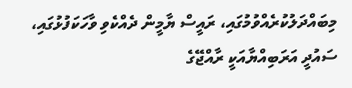މިބައްދަލުކުރެއްވުމުގައި، ރައީސް ޔާމީން ދެއްކެވި ވާހަކަފުޅުގައި، ސައުދީ އަރަބިއްޔާއަކީ ރާއްޖޭގެ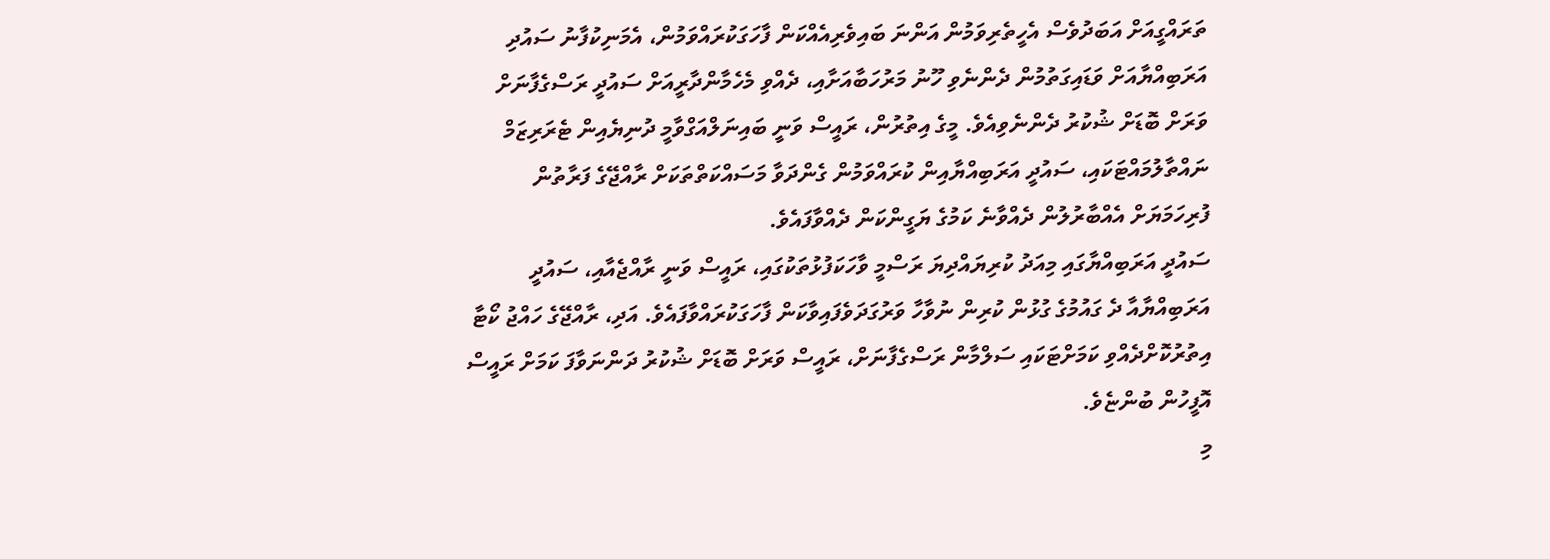ތަރައްގީއަށް އަބަދުވެސް އެހީތެރިވަމުން އަންނަ ބައިވެރިއެއްކަން ފާހަގަކުރައްވަމުން، އެމަނިކުފާނު ސައުދި އަރަބިއްޔާއަށް ވަޑައިގަތުމުން ދެންނެވި ހޫނު މަރުހަބާއަށާއި، ދެއްވި މެހެމާންދާރީއަށް ސައުދީ ރަސްގެފާނަށް ވަރަށް ބޮޑަށް ޝުކުރު ދެންނެވިއެވެ. މީގެ އިތުރުން، ރައީސް ވަނީ ބައިނަލްއަގްވާމީ ދުނިޔެއިން ޓެރަރިޒަމް ނައްތާލުމައްޓަކައި، ސައުދީ އަރަބިއްޔާއިން ކުރައްވަމުން ގެންދަވާ މަސައްކަތްތަކަށް ރާއްޖޭގެ ފަރާތުން ފުރިހަމަޔަށް އެއްބާރުލުން ދެއްވާނެ ކަމުގެ ޔަގީންކަން ދެއްވާފައެވެ.
ސައުދީ އަރަބިއްޔާގައި މިއަދު ކުރިޔައްދިޔަ ރަސްމީ ވާހަކަފުޅުތަކުގައި، ރައީސް ވަނީ ރާއްޖެއާއި، ސައުދީ އަރަބިއްޔާއާ ދެ ގައުމުގެ ގުޅުން ކުރިން ނުވާހާ ވަރުގަދަވެފައިވާކަން ފާހަގަކުރައްވާފައެވެ. އަދި، ރާއްޖޭގެ ހައްޖު ކޯޓާ އިތުރުކޮށްދެއްވި ކަމަށްޓަކައި ސަލްމާން ރަސްގެފާނަށް، ރައީސް ވަރަށް ބޮޑަށް ޝުކުރު ދަންނަވާފަ ކަމަށް ރައީސް އޮފީހުން ބުންޏެވެ.
މި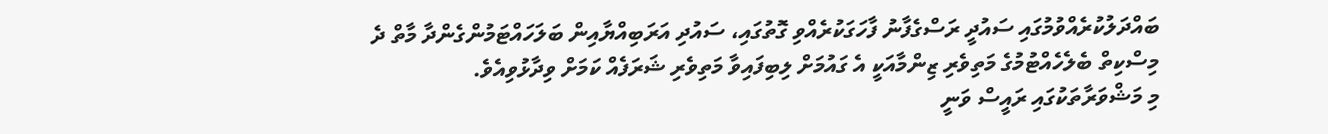ބައްދަލުކުރެއްވުމުގައި ސައުދީ ރަސްގެފާނު ފާހަގަކުރެއްވި ގޮތުގައި، ސައުދި އަރަބިއްޔާއިން ބަލަހައްޓަމުންގެންދާ މާތް ދެ މިސްކިތް ބެލެހެއްޓުމުގެ މަތިވެރި ޒިންމާއަކީ އެ ގައުމަށް ލިބިފައިވާ މަތިވެރި ޝަރަފެއް ކަމަށް ވިދާޅުވިއެވެ.
މި މަޝްވަރާތަކުގައި ރައީސް ވަނީ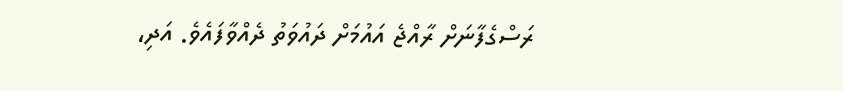ރަސްގެފާނަށް ރާއްޖެ އައުމަށް ދައުވަތު ދެއްވާފައެވެ. އަދި،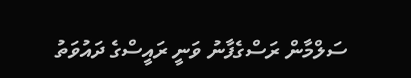ސަލްމާން ރަސްގެފާނު ވަނީ ރައީސްގެ ދައުވަތު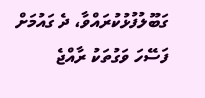ގަބޫލުފުޅުކުރައްވާ، ދެ ގައުމަށް ފަސޭހަ ވަގުތަކު ރާއްޖެ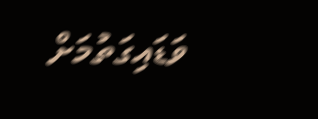ވަޑައިގަތުމަށް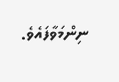ނިންމަވާފައެވެ.